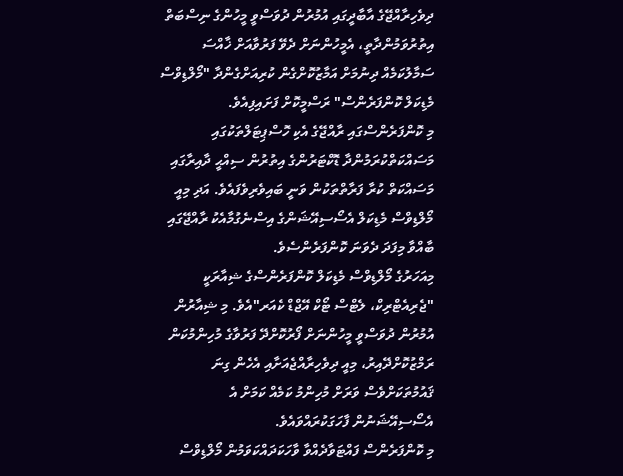ދިވެހިރާއްޖޭގެ އާބާދީގައި އުމުރުން ދުވަސްވީ މީހުންގެ ނިސްބަތް އިތުރުވަމުންދާތީ، އެމީހުންނަށް ދެވޭ ފަރުވާއަށް ޚާއްސަ ސަމާލުކަމެއް ދިނުމަށް އަމާޒުކޮށްގެން ކުރިއަށްގެންދާ "މޯލްޑިވްސް މެޑިކަލް ކޮންފަރެންސް" ރަސްމީކޮށް ފަށައިފިއެވެ.
މި ކޮންފަރެންސްގައި ރާއްޖޭގެ އެކި ހޮސްޕިޓަލްތަކުގައި މަސައްކަތްކުރަމުންދާ ޑޮކްޓަރުންގެ އިތުރުން ސިއްޙީ ދާއިރާގައި މަސައްކަތް ކުރާ ފަރާތްތަކުން ވަނީ ބައިވެރިވެފައެވެ. އަދި މިއީ މޯލްޑިވްސް މެޑިކަލް އެސޯސިއޭޝަންގެ އިސްނެގުމާއެކު ރާއްޖޭގައި ބާއްވާ މިފަދަ ދެވަނަ ކޮންފަރެންސެވެ.
މިއަހަރުގެ މޯލްޑިވްސް މެޑިކަލް ކޮންފަރެންސްގެ ޝިއާރަކީ "ޖެރިއެޓްރިކް، ލެޓްސް ޓޯކް އޭޖްޑް ކެއަރ"އެވެ. މި ޝިއާރުން އުމުރުން ދުވަސްވީ މީހުންނަށް ފޯރުކޮށްދޭ ފަރުވާގެ މުހިންމުކަން ރަމްޒުކޮށްދޭއިރު، މިއީ ދިވެހިރާއްޖެއަށާއި އެހެން ގިނަ ޤައުމުތަކަށްވެސް ވަރަށް މުހިންމު ކަމެއް ކަމަށް އެ އެސޯސިއޭޝަނުން ފާހަގަކުރައްވައެވެ.
މި ކޮންފަރެންސް ފައްޓަވާދެއްވާ ވާހަކަދައްކަވަމުން މޯލްޑިވްސް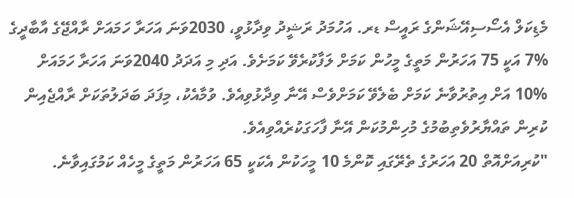މެޑިކަލް އެސޯސިއޭޝަންގެ ރައީސް ޑރ. އަހުމަދު ރަޝީދު ވިދާޅުވީ، 2030ވަނަ އަހަރާ ހަމައަށް ރާއްޖޭގެ އާބާދީގެ %7 އަކީ 75 އަހަރުން މަތީގެ މީހުން ކަމަށް ލަފާކުރެވޭ ކަމަށެވެ. އަދި މި އަދަދު 2040ވަނަ އަހަރާ ހަމައަށް %10 އަށް އިތުރުވާނެ ކަމަށް ބެލެވޭ ކަމަށްވެސް އޭނާ ވިދާޅުވިއެވެ. ވުމާއެކު، މިފަދަ ބަދަލުތަކަށް ރާއްޖެއިން ކުރިން ތައްޔާރުވެތިބުމުގެ މުހިންމުކަން އޭނާ ފާހަގަކުރެއްވިއެވެ.
"ކުރިއަށްއޮތް 20 އަހަރުގެ ތެރޭގައި ކޮންމެ 10 މީހަކުން އެކަކީ 65 އަހަރުން މަތީގެ މީހެއް ކަމުގައިވާނެ.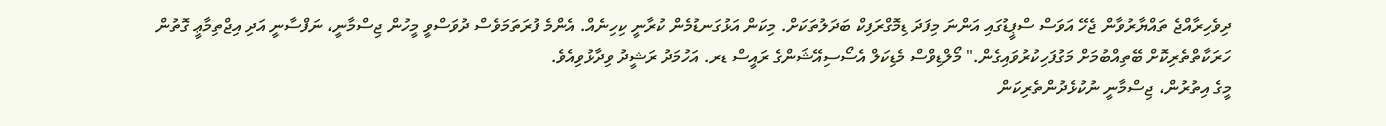ދިވެހިރާއްޖެ ތައްޔާރުވާން ޖެހޭ އަވަސް ސްޕީޑުގައި އަންނަ މިފަދަ ޑިމޮގްރަފިކް ބަދަލުތަކަށް. މިކަން އަޅުގަނޑުމެން ކުރާނީ ކިހިނެއް. އެންމެ ފުރަތަމަވެސް ދުވަސްވީ މީހުން ޖިސްމާނީ، ނަފްސާނީ އަދި އިޖްތިމާޢީ ގޮތުން ހަރަކާތްތެރިކޮށް ބޭތިއްބުމަށް މަގުފަހިކުރުވައިގެން." މޯލްޑިވްސް މެޑިކަލް އެސޯސިއޭޝަންގެ ރައީސް ޑރ. އަހުމަދު ރަޝީދު ވިދާޅުވިއެވެ.
މީގެ އިތުރުން، ޖިސްމާނީ ނުކުޅެދުންތެރިކަން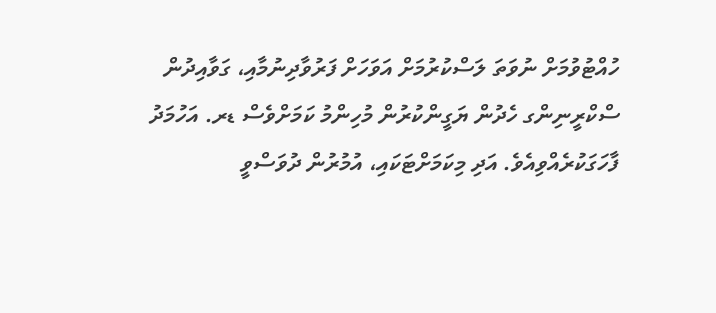ހުއްޓުވުމަށް ނުވަތަ ލަސްކުރުމަށް އަވަހަށް ފަރުވާދިނުމާއި، ގަވާއިދުން ސްކްރީނިންގ ހެދުން ޔަގީންކުރުން މުހިންމު ކަމަށްވެސް ޑރ. އަހުމަދު ފާހަގަކުރެއްވިއެވެ. އަދި މިކަމަށްޓަކައި، އުމުރުން ދުވަސްވީ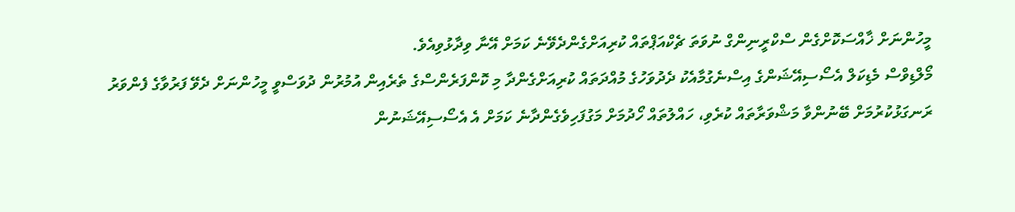މީހުންނަށް ޚާއްސަކޮށްގެން ސްކްރީނިންގް ނުވަތަ ޗެކްއަޕްތައް ކުރިއަށްގެންދެވޭނެ ކަމަށް އޭނާ ވިދާޅުވިއެވެ.
މޯލްޑިވްސް މެޑިކަލް އެސޯސިއޭޝަންގެ އިސްނެގުމާއެކު ދެދުވަހުގެ މުއްދަތައް ކުރިއަށްގެންދާ މި ކޮންފަރެންސްގެ ތެރެއިން އުމުރުން ދުވަސްވީ މީހުންނަށް ދެވޭ ފަރުވާގެ ފެންވަރު ރަނގަޅުކުރުމަށް ބޭނުންވާ މަޝްވަރާތައް ކުރެވި، ހައްލުތައް ހޯދުމަށް މަގުފަހިވެގެންދާނެ ކަމަށް އެ އެސޯސިއޭޝަނުން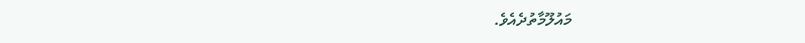މައުލޫމާތުދެއެވެ.